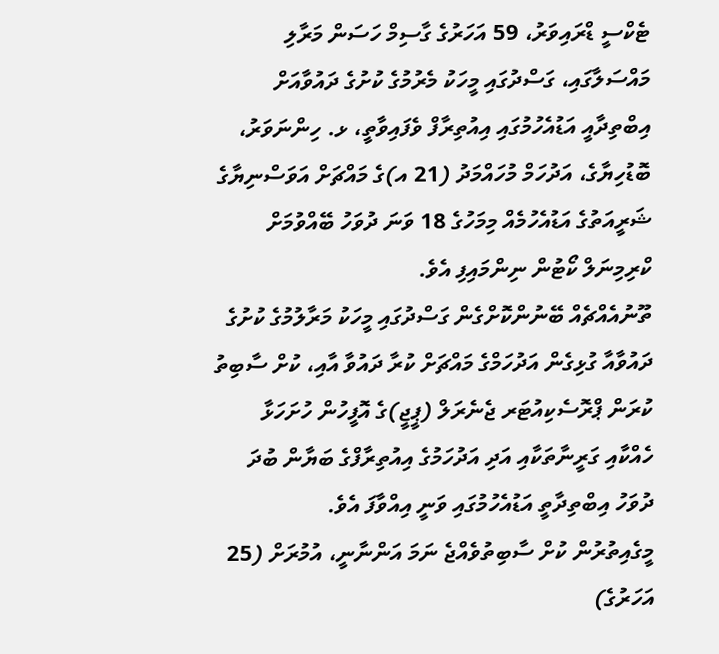ޓެކްސީ ޑްރައިވަރު، 59 އަހަރުގެ ގާސިމް ހަސަން މަރާލި މައްސަލާގައި، ގަސްދުގައި މީހަކު މެރުމުގެ ކުށުގެ ދައުވާއަށް އިބްތިދާއީ އަޑުއެހުމުގައި އިއުތިރާފް ވެފައިވާތީ، ޅ. ހިންނަވަރު، ބޮޑުހިޔާގެ، އަދުހަމް މުހައްމަދު (21 އ)ގެ މައްޗަށް އަވަސްނިޔާގެ ޝަރީއަތުގެ އަޑުއެހުމެއް މިމަހުގެ 18 ވަނަ ދުވަހު ބޭއްވުމަށް ކްރިމިނަލް ކޯޓުން ނިންމައިފި އެވެ.
ތޫނުއެއްޗެއް ބޭނުންކޮށްގެން ގަސްދުގައި މީހަކު މަރާލުމުގެ ކުށުގެ ދައުވާއާ ގުޅިގެން އަދުހަމްގެ މައްޗަށް ކުރާ ދައުވާ އާއި، ކުށް ސާބިތު ކުރަން ޕްރޮސެކިއުޓަރ ޖެނެރަލް (ޕީޖީ)ގެ އޮފީހުން ހުށަހަޅާ ހެއްކާއި ގަރީނާތަކާއި އަދި އަދުހަމުގެ އިއުތިރާފްގެ ބަޔާން ބުދަ ދުވަހު އިބްތިދާތީ އަޑުއެހުމުގައި ވަނީ އިއްވާފަ އެވެ.
މީގެއިތުރުން ކުށް ސާބިތުވެއްޖެ ނަމަ އަންނާނީ، އުމުރަށް (25 އަހަރުގެ)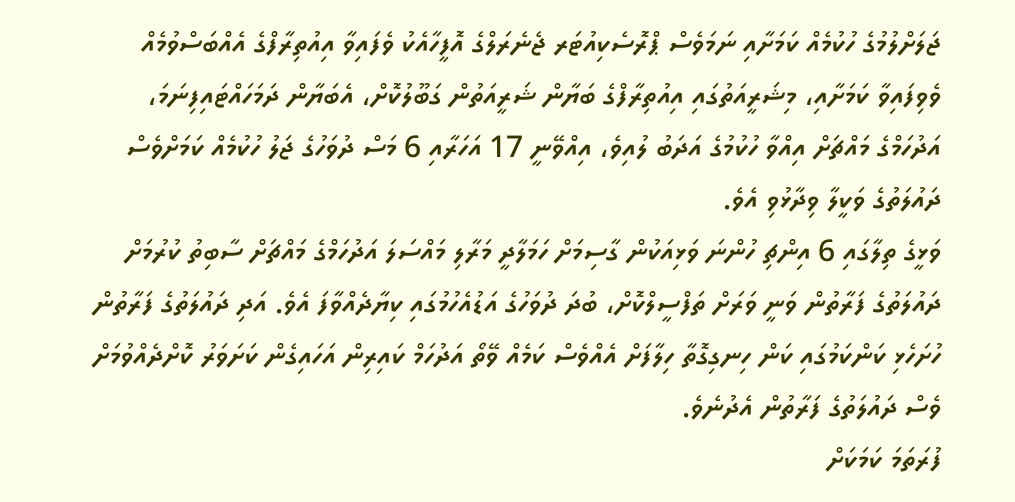ޖަލަށްލުމުގެ ހުކުމެއް ކަމަށާއި ނަމަވެސް ޕްރޮސެކިއުޓަރ ޖެނެރަލްގެ އޮފީހާއެކު ވެފައިވާ އިއުތިރާފްގެ އެއްބަސްވުމެއް ވެވިފައިވާ ކަމަށާއި، މިޝަރީއަތުގައި އިއުތިރާފްގެ ބަޔާން ޝަރީއަތުން ގަބޫލުކޮށް، އެބަޔާން ދަމަހައްޓައިފިނަމަ، އަދުހަމްގެ މައްޗަށް އިއްވާ ހުކުމުގެ އަދަބު ލުއިވެ، އިއްވޭނީ 17 އަހަރާއި 6 މަސް ދުވަހުގެ ޖަލު ހުކުމެއް ކަމަށްވެސް ދައުލަތުގެ ވަކީލާ ވިދާޅުވި އެވެ.
ވަޅީގެ ތިލާގައި 6 އިންޗި ހުންނަ ވަޅިއަކުން ގާސިމަށް ހަމަލާދީ މަރާލި މައްސަލަ އަދުހަމްގެ މައްޗަށް ސާބިތު ކުރުމަށް ދައުލަތުގެ ފަރާތުން ވަނީ ވަރަށް ތަފްސީލްކޮށް، ބުދަ ދުވަހުގެ އަޑުއެހުމުގައި ކިޔާދެއްވާފަ އެވެ. އަދި ދައުލަތުގެ ފަރާތުން ހުށަހެޅި ކަންކަމުގައި ކަން ހިނގިގޮތާ ހިލާފަށް އެއްވެސް ކަމެއް ވޭތޯ އަދުހަމް ކައިރިން އަހައިގެން ކަށަވަރު ކޮށްދެއްވުމަށް ވެސް ދައުލަތުގެ ފަރާތުން އެދުނެވެ.
ފުރަތަމަ ކަމަކަށް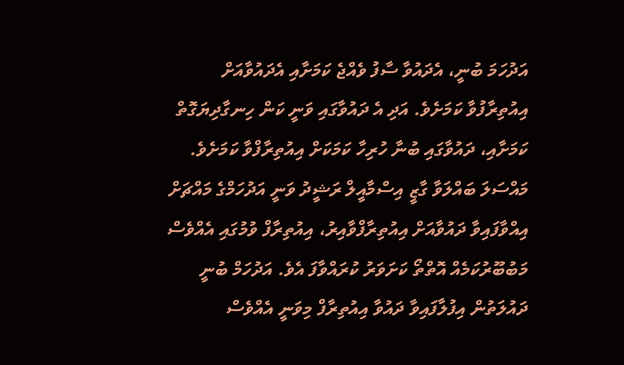އަދުހަމަ ބުނީ، އެދައުވާ ސާފު ވެއްޖެ ކަމަށާއި އެދައުވާއަށް އިއުތިރާފުވާ ކަމަށެވެ. އަދި އެ ދައުވާގައި ވަނީ ކަން ހިނގާދިޔަގޮތް ކަމަށާއި، ދައުވާގައި ބުނާ ހުރިހާ ކަމަކަށް އިއުތިރާފްވާ ކަމަށެވެ.
މައްސަލަ ބައްލަވާ ގާޒީ އިސްމާއީލް ރަޝީދު ވަނީ އަދުހަމްގެ މައްޗަށް އިއްވާފައިވާ ދައުވާއަށް އިއުތިރާފްވާއިރު، އިއުތިރާފް ވުމުގައި އެއްވެސް މަބުބޫރުކަމެއް އޮތްތޯ ކަށަވަރު ކުރައްވާފަ އެވެ. އަދުހަމް ބުނީ ދައުލަތުން އިފުލާފައިވާ ދައުވާ އިއުތިރާފް މިވަނީ އެއްވެސް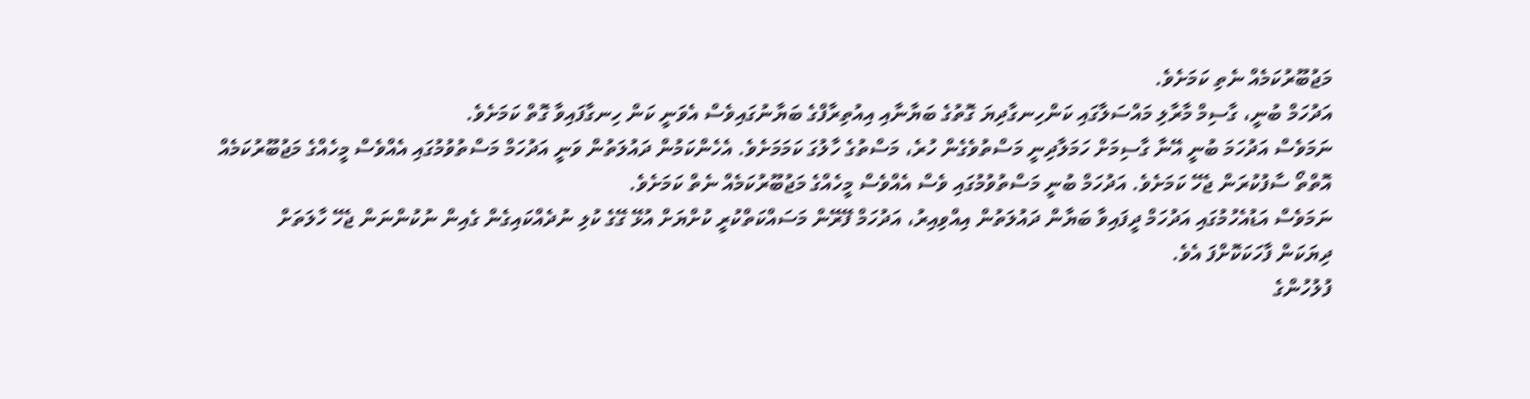މަޖުބޫރުކަމެއް ނެތި ކަމަށެވެ.
އަދުހަމް ބުނީ، ގާސިމް މާރާލި މައްސަލާގައި ކަންހިނގާދިޔަ ގޮތުގެ ބަޔާނާއި އިއުތިރާފްގެ ބަޔާނުގައިވެސް އެވަނީ ކަން ހިނގާފައިވާ ގޮތް ކަމަށެވެ.
ނަމަވެސް އަދުހަމަ ބުނީ އޭނާ ގާސިމަށް ހަމަލާދިނީ މަސްތުވެގެން ހުރެ، މަސްތުގެ ހާލުގަ ކަމަމަށެވެ. އެހެންކަމުން ދައުލަތުން ވަނީ އަދުހަމް މަސްތުވުމުގައި އެއްވެސް މީހެއްގެ މަޖުބޫރުކަމެއް އޮތްތޯ ސާފުކުރަން ޖެހޭ ކަމަށެވެ. އަދުހަމް ބުނީ މަސްތުވުމުގައި ވެސް އެއްވެސް މީހެއްގެ މަޖުބޫރުކަމެއް ނެތް ކަމަށެވެ.
ނަމަވެސް އަޑުއެހުމުގައި އަދުހަމް ދީފައިވާ ބަޔާން ދައުލަތުން އިއްވިއިރު، އަދުހަމް ފޭރޭން މަސައްކަތްކުރީ ކުށްޔަށް އުޅޭ ގޭގެ ކުލި ނުދެއްކައިގެން ގެއިން ނުކުންނަން ޖެހޭ ހާލަތަށް ދިޔަކަން ފާހަކަކޮށްފަ އެވެ.
ފުލުހުންގެ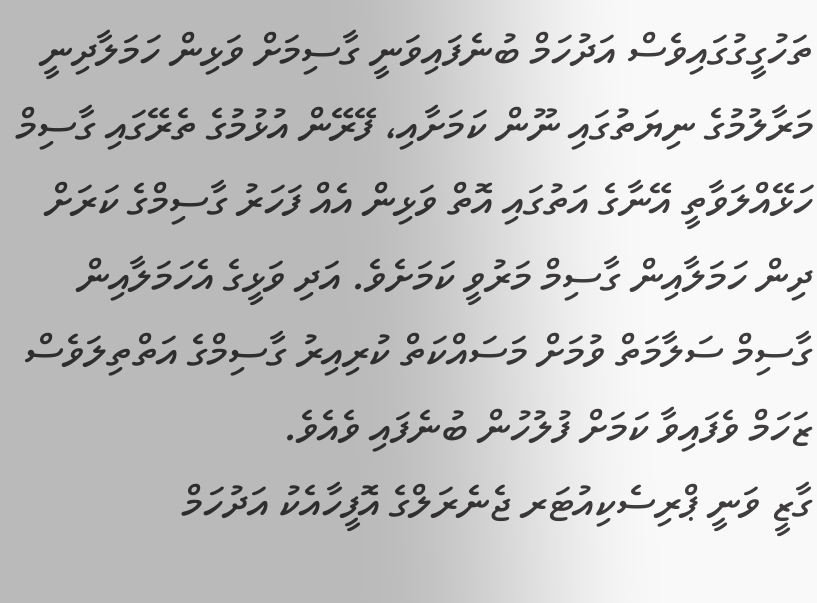ތަހުގީގުގައިވެސް އަދުހަމް ބުނެފައިވަނީ ގާސިމަށް ވަޅިން ހަމަލާދިނީ މަރާލުމުގެ ނިޔަތުގައި ނޫން ކަމަށާއި، ފޭރޭން އުޅުމުގެ ތެރޭގައި ގާސިމް ހަޅޭއްލަވާތީ އޭނާގެ އަތުގައި އޮތް ވަޅިން އެއް ފަހަރު ގާސިމްގެ ކަރަށް ދިން ހަމަލާއިން ގާސިމް މަރުވީ ކަމަށެވެ. އަދި ވަޅީގެ އެހަމަލާއިން ގާސިމް ސަލާމަތް ވުމަށް މަސައްކަތް ކުރިއިރު ގާސިމްގެ އަތްތިލަވެސް ޒަހަމް ވެފައިވާ ކަމަށް ފުލުހުން ބުނެފައި ވެއެވެ.
ގާޒީ ވަނީ ޕްރިސެކިއުޓަރ ޖެނެރަލްގެ އޮފީހާއެކު އަދުހަމް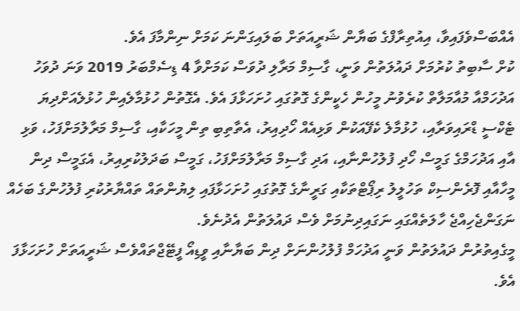އެއްބަސްވެފައިވާ، އިއުތިރާފްގެ ބަޔާން ޝަރީއަތަށް ބަލައިގަންނަ ކަމަށް ނިންމާފަ އެވެ.
ކުށް ސާބިތު ކުރުމަށް ދައުލަތުން ވަނީ، ގާސިމް މަރާލި ދުވަސް ކަމަށްވާ 4 ޑިސެމްބަރު 2019 ވަނަ ދުވަހު އަދުހަމްއާ މުއާމަލާތް ކުރެވުނު މީހުން ހެކީންގެ ގޮތުގައި ހުށަހަޅާފަ އެވެ. އެގޮތުން ހުޅުމާލެއިން ހުޅުލެއަށްދިޔަ ޓެކްސީ ޑްރައިވަރާއި، ހުޅުމާލެ ކެފޭއަކުން ވަޅިއެއް ހޯދިއިރު، އެތާތިބި ތިން މީހަކާއި، ގާސިމް މަރާލުމަށްފަހު، ވަޅި އާއި އަދުހަމްގެ ގަމީސް ހޯދި ފުލުހުންނާއި، އަދި ގާސިމް މަރާލުމަށްފަހު، ގަމީސް ބަދަލުކުރިއިރު، އެގަމީސް ދިން މީހާއާއި ފޮރެންސިކް ތަހުލީލު ރިޕޯޓްތަކާއި ގަރީނާގެ ގޮތުގައި ހުށަހަޅާފައި ލިޔުންތައް ތައްޔާރުކުރި ފުލުހުންގެ ބަހެއް ނަގަންޖެހިއްޖެ ހާލަތެއްގައި ނަގައިދިނުމަށް ވެސް ދައުލަތުން އެދުނެވެ.
މީގެއިތުރުން ދައުލަތުން ވަނީ އަދުހަމް ފުލުހުންނަށް ދިން ބަޔާނާއި ވީޑިއޯ ފީޓޭޖްތައްވެސް ޝަރީއަތަށް ހުށަހަޅާފަ އެވެ.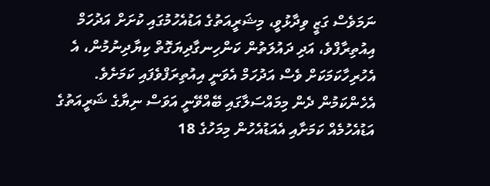ނަމަވެސް ގަޒީ ވިދާޅުވީ، މިޝަރީއަތުގެ އަޑުއެހުމުގައި ކުށަށް އަދުހަމް އިއުތިރާފްވެ، އަދި ދައުލަތުން ކަންހިނގާދިޔަގޮތް ކިޔާދިނުމުން، އެ އެހުރިހާކަމަކަށް ވެސް އަދުހަމް އެވަނީ އިއުތިރަފްވެފައި ކަމަށެވެ.
އެހެންކަމުން ދެން މިމައްސަލާގައި ބޭއްވޭނީ އަވަސް ނިޔާގެ ޝަރީއަތުގެ އަޑުއެހުމެއް ކަމަށާއި އެއަޑުއެހުން މިމަހުގެ 18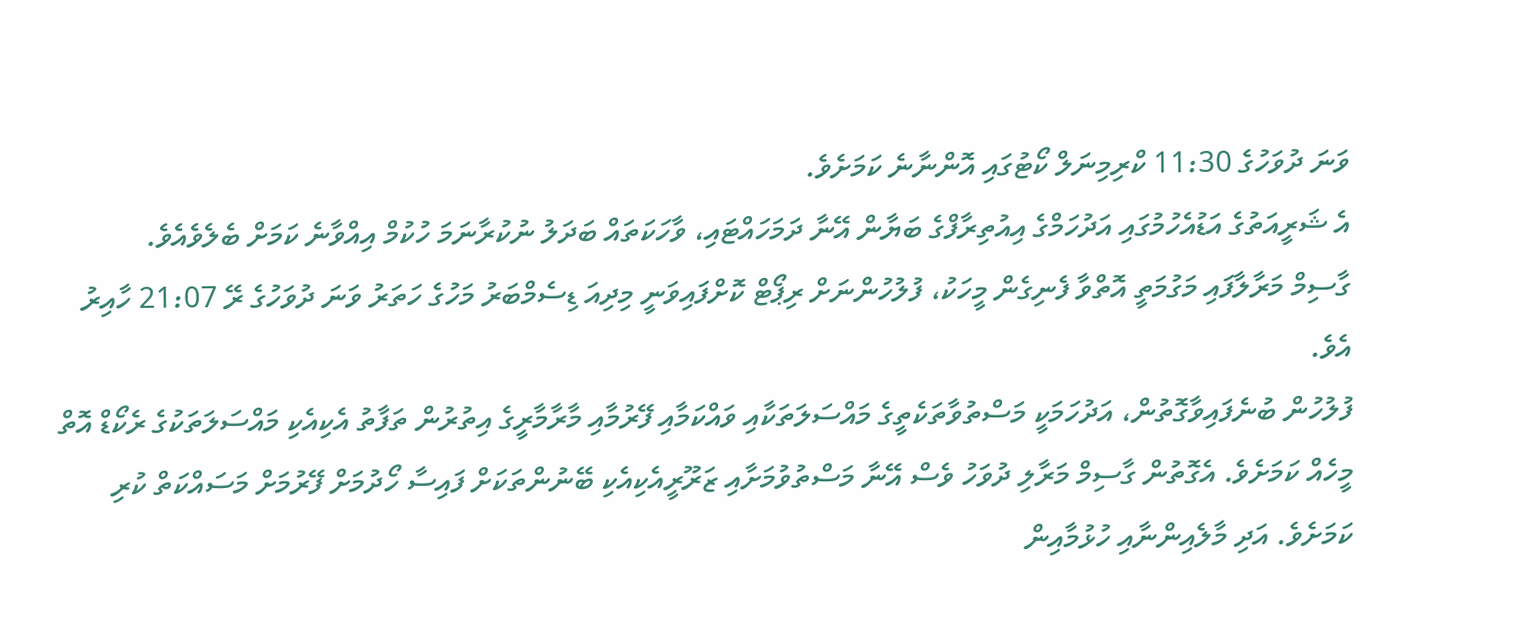ވަނަ ދުވަހުގެ 11:30 ކްރިމިނަލް ކޯޓުގައި އޮންނާނެ ކަމަށެވެ.
އެ ޝަރީއަތުގެ އަޑުއެހުމުގައި އަދުހަމްގެ އިއުތިރާފްގެ ބަޔާން އޭނާ ދަމަހައްޓައި، ވާހަކަތައް ބަދަލު ނުކުރާނަމަ ހުކުމް އިއްވާނެ ކަމަށް ބެލެވެއެވެ.
ގާސިމް މަރާލާފައި މަގުމަތީ އޮތްވާ ފެނިގެން މީހަކު، ފުލުހުންނަށް ރިޕޯޓް ކޮށްފައިވަނީ މިދިއަ ޑިސެމްބަރު މަހުގެ ހަތަރު ވަނަ ދުވަހުގެ ރޭ 21:07 ހާއިރު އެވެ.
ފުލުހުން ބުނެފައިވާގޮތުން، އަދުހަމަކީ މަސްތުވާތަކެތީގެ މައްސަލަތަކާއި ވައްކަމާއި ފޭރުމާއި މާރާމާރީގެ އިތުރުން ތަފާތު އެކިއެކި މައްސަލަތަކުގެ ރެކޯޑް އޮތް މީހެއް ކަމަށެވެ. އެގޮތުން ގާސިމް މަރާލި ދުވަހު ވެސް އޭނާ މަސްތުވުމަށާއި ޒަރޫރީއެކިއެކި ބޭނުންތަކަށް ފައިސާ ހޯދުމަށް ފޭރުމަށް މަސައްކަތް ކުރި ކަމަށެވެ. އަދި މާލެއިންނާއި ހުޅުމާއިން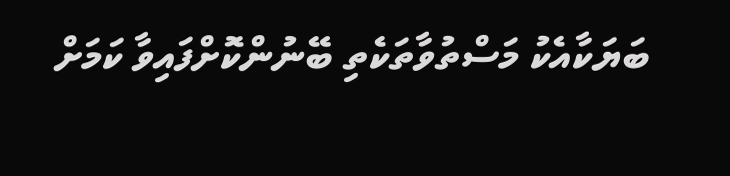ބަޔަކާއެކު މަސްތުވާތަކެތި ބޭނުންކޮށްފައިވާ ކަމަށް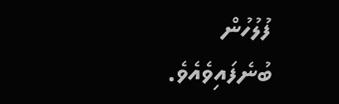ފުލުހުން ބުނެފައިވެއެވެ.